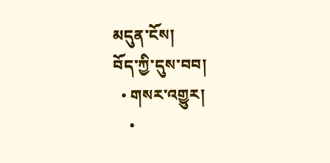མདུན་ངོས།
བོད་ཀྱི་དུས་བབ།
  • གསར་འགྱུར།
    •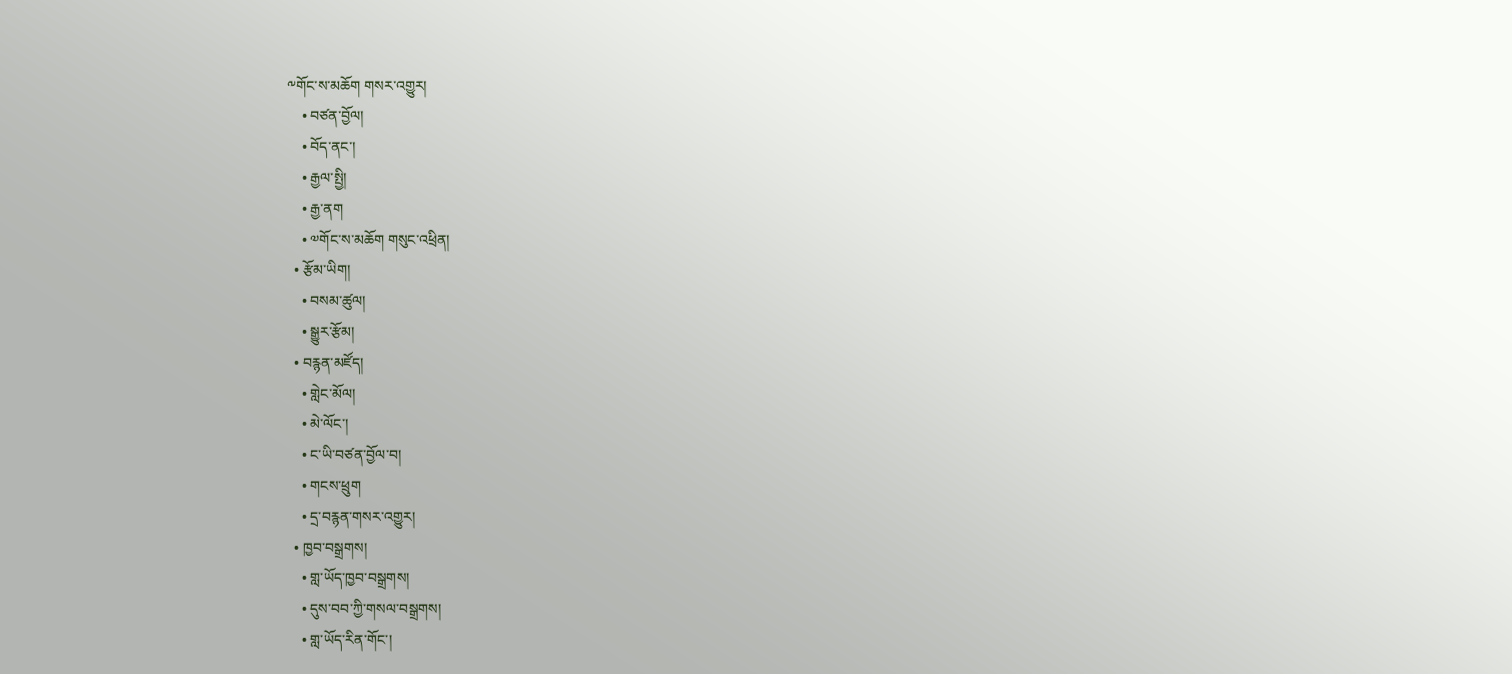༸གོང་ས་མཆོག གསར་འགྱུར།
    • བཙན་བྱོལ།
    • བོད་ནང་།
    • རྒྱལ་སྤྱི།
    • རྒྱ་ནག
    • ༧གོང་ས་མཆོག གསུང་འཕྲིན།
  • རྩོམ་ཡིག།
    • བསམ་ཚུལ།
    • སྒྱུར་རྩོམ།
  • བརྙན་མཛོད།
    • གླེང་མོལ།
    • མེ་ལོང་།
    • ང་ཡི་བཙན་བྱོལ་བ།
    • གངས་ཕྲུག
    • དྲ་བརྙན་གསར་འགྱུར།
  • ཁྱབ་བསྒྲགས།
    • གླ་ཡོད་ཁྱབ་བསྒྲགས།
    • དུས་བབ་ཀྱི་གསལ་བསྒྲགས།
    • གླ་ཡོད་རིན་གོང་།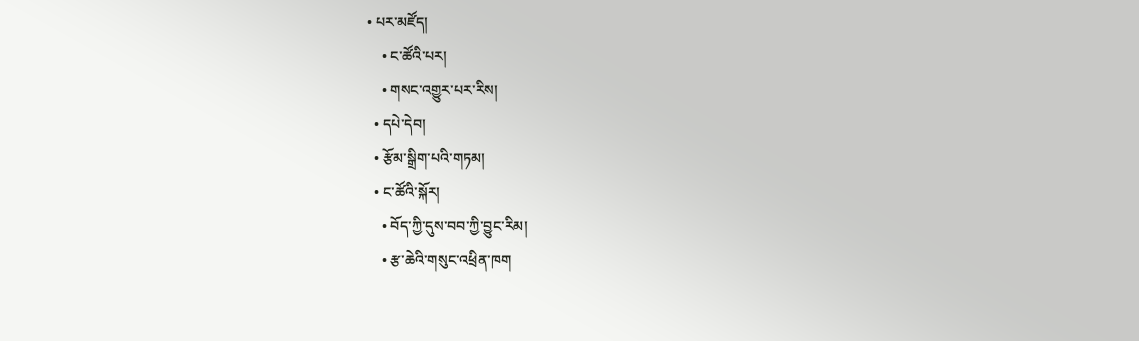• པར་མཛོད།
    • ང་ཚོའི་པར།
    • གསང་འགྱུར་པར་རིས།
  • དཔེ་དེབ།
  • རྩོམ་སྒྲིག་པའི་གཏམ།
  • ང་ཚོའི་སྐོར།
    • བོད་ཀྱི་དུས་བབ་ཀྱི་བྱུང་རིམ།
    • རྩ་ཆེའི་གསུང་འཕྲིན་ཁག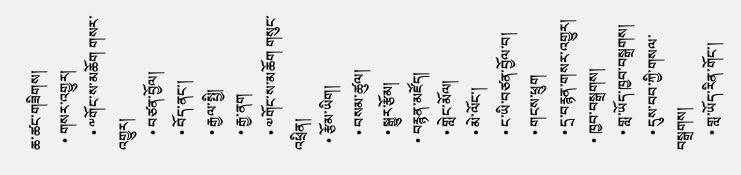ཆ་ཚང་གཟིགས།
  • གསར་འགྱུར།
    • ༸གོང་ས་མཆོག གསར་འགྱུར།
    • བཙན་བྱོལ།
    • བོད་ནང་།
    • རྒྱལ་སྤྱི།
    • རྒྱ་ནག
    • ༧གོང་ས་མཆོག གསུང་འཕྲིན།
  • རྩོམ་ཡིག།
    • བསམ་ཚུལ།
    • སྒྱུར་རྩོམ།
  • བརྙན་མཛོད།
    • གླེང་མོལ།
    • མེ་ལོང་།
    • ང་ཡི་བཙན་བྱོལ་བ།
    • གངས་ཕྲུག
    • དྲ་བརྙན་གསར་འགྱུར།
  • ཁྱབ་བསྒྲགས།
    • གླ་ཡོད་ཁྱབ་བསྒྲགས།
    • དུས་བབ་ཀྱི་གསལ་བསྒྲགས།
    • གླ་ཡོད་རིན་གོང་།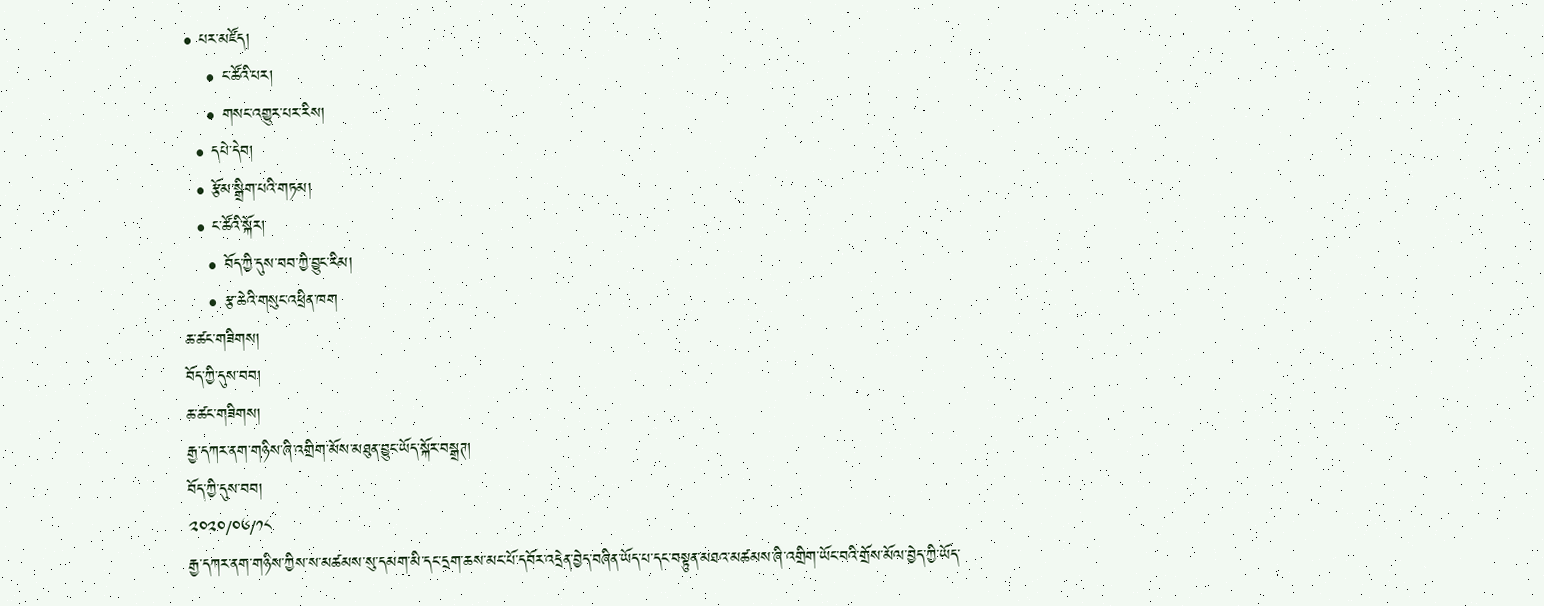• པར་མཛོད།
    • ང་ཚོའི་པར།
    • གསང་འགྱུར་པར་རིས།
  • དཔེ་དེབ།
  • རྩོམ་སྒྲིག་པའི་གཏམ།
  • ང་ཚོའི་སྐོར།
    • བོད་ཀྱི་དུས་བབ་ཀྱི་བྱུང་རིམ།
    • རྩ་ཆེའི་གསུང་འཕྲིན་ཁག
ཆ་ཚང་གཟིགས།
བོད་ཀྱི་དུས་བབ།
ཆ་ཚང་གཟིགས།
རྒྱ་དཀར་ནག་གཉིས་ཞི་འགྲིག་མོས་མཐུན་བྱུང་ཡོད་སྐོར་བསྒྲཊ།
བོད་ཀྱི་དུས་བབ།
༢༠༢༠/༠༦/༡༨
རྒྱ་དཀར་ནག་གཉིས་ཀྱིས་ས་མཚམས་སུ་དམག་མི་དང་དྲག་ཆས་མང་པོ་དབོར་འདྲེན་བྱེད་བཞིན་ཡོད་པ་དང་བསྟུན་མཐའ་མཚམས་ཞི་འགྲིག་ཡོང་བའི་གྲོས་མོལ་བྱེད་ཀྱི་ཡོད་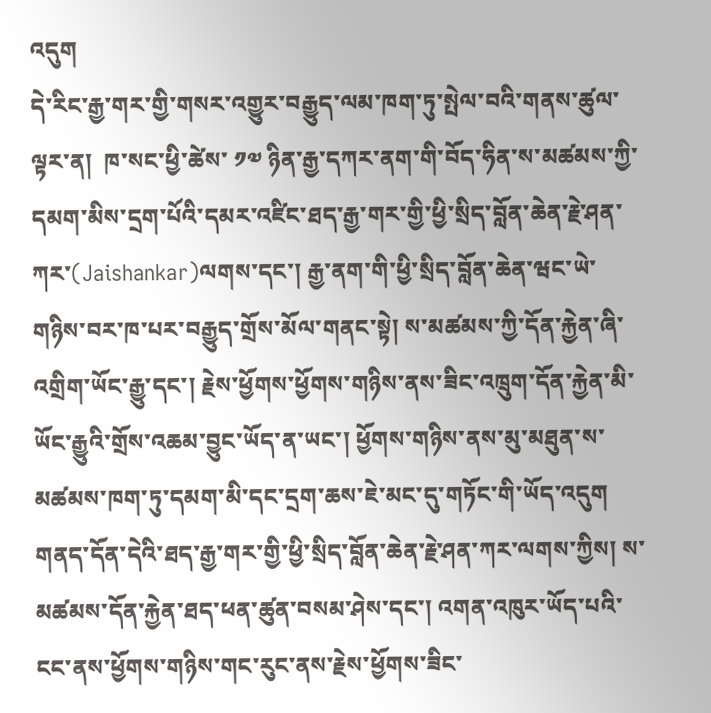འདུག
དེ་རིང་རྒྱ་གར་གྱི་གསར་འགྱུར་བརྒྱུད་ལམ་ཁག་ཏུ་སྤེལ་བའི་གནས་ཚུལ་ལྟར་ན།  ཁ་སང་ཕྱི་ཚེས་ ༡༧ ཉིན་རྒྱ་དཀར་ནག་གི་བོད་ཧིན་ས་མཚམས་ཀྱི་དམག་མིས་དྲག་པོའི་དམར་འཛིང་ཐད་རྒྱ་གར་གྱི་ཕྱི་སྲིད་བློན་ཆེན་རྗེ་ཤན་ཀར་(Jaishankar)ལགས་དང་། རྒྱ་ནག་གི་ཕྱི་སྲིད་བློན་ཆེན་ཝང་ཡེ་གཉིས་བར་ཁ་པར་བརྒྱུད་གྲོས་མོལ་གནང་སྟེ། ས་མཚམས་ཀྱི་དོན་རྐྱེན་ཞི་འགྲིག་ཡོང་རྒྱུ་དང་། རྗེས་ཕྱོགས་ཕྱོགས་གཉིས་ནས་ཟིང་འཁྲུག་དོན་རྐྱེན་མི་ཡོང་རྒྱུའི་གྲོས་འཆམ་བྱུང་ཡོད་ན་ཡང་། ཕྱོགས་གཉིས་ནས་མུ་མཐུན་ས་མཚམས་ཁག་ཏུ་དམག་མི་དང་དྲག་ཆས་ཇེ་མང་དུ་གཏོང་གི་ཡོད་འདུག
གནད་དོན་དེའི་ཐད་རྒྱ་གར་གྱི་ཕྱི་སྲིད་བློན་ཆེན་རྗེ་ཤན་ཀར་ལགས་ཀྱིས། ས་མཚམས་དོན་རྐྱེན་ཐད་ཕན་ཚུན་བསམ་ཤེས་དང་། འགན་འཁུར་ཡོད་པའི་ངང་ནས་ཕྱོགས་གཉིས་གང་རུང་ནས་རྗེས་ཕྱོགས་ཟིང་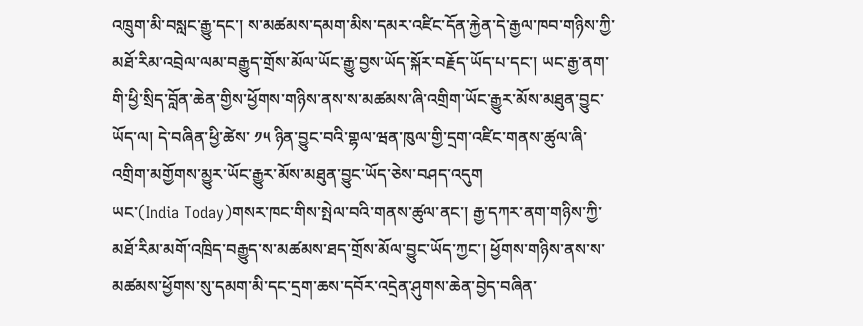འཁྲུག་མི་བསླང་རྒྱུ་དང་། ས་མཚམས་དམག་མིས་དམར་འཛིང་དོན་རྐྱེན་དེ་རྒྱལ་ཁབ་གཉིས་ཀྱི་མཐོ་རིམ་འབྲེལ་ལམ་བརྒྱུད་གྲོས་མོལ་ཡོང་རྒྱུ་བྱས་ཡོད་སྐོར་བརྗོད་ཡོད་པ་དང་། ཡང་རྒྱ་ནག་གི་ཕྱི་སྲིད་བློན་ཆེན་གྱིས་ཕྱོགས་གཉིས་ནས་ས་མཚམས་ཞི་འགྲིག་ཡོང་རྒྱུར་མོས་མཐུན་བྱུང་ཡོད་ལ། དེ་བཞིན་ཕྱི་ཚེས་ ༡༥ ཉིན་བྱུང་བའི་གྷལ་ཝན་ཁུལ་གྱི་དྲག་འཛིང་གནས་ཚུལ་ཞི་འགྲིག་མགྱོགས་མྱུར་ཡོང་རྒྱུར་མོས་མཐུན་བྱུང་ཡོད་ཅེས་བཤད་འདུག
ཡང་(India Today)གསར་ཁང་གིས་སྤེལ་བའི་གནས་ཚུལ་ནང་། རྒྱ་དཀར་ནག་གཉིས་ཀྱི་མཐོ་རིམ་མགོ་འཁྲིད་བརྒྱུད་ས་མཚམས་ཐད་གྲོས་མོལ་བྱུང་ཡོད་ཀྱང་། ཕྱོགས་གཉིས་ནས་ས་མཚམས་ཕྱོགས་སུ་དམག་མི་དང་དྲག་ཆས་དབོར་འདྲེན་ཤུགས་ཆེན་བྱེད་བཞིན་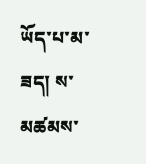ཡོད་པ་མ་ཟད། ས་མཚམས་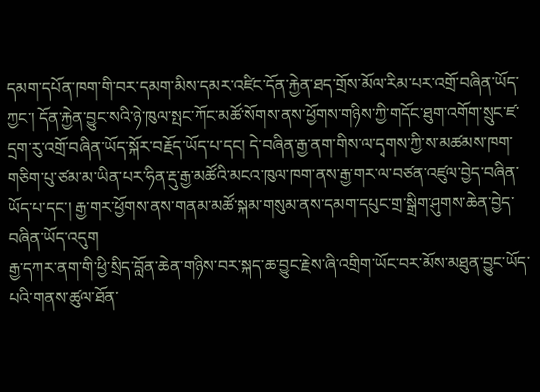དམག་དཔོན་ཁག་གི་བར་དམག་མིས་དམར་འཛིང་དོན་རྐྱེན་ཐད་གྲོས་མོལ་རིམ་པར་འགྲོ་བཞིན་ཡོད་ཀྱང་། དོན་རྐྱེན་བྱུང་སའི་ཉེ་ཁུལ་སྤང་ཀོང་མཚོ་སོགས་ནས་ཕྱོགས་གཉིས་ཀྱི་གདོང་ཐུག་འགོག་སྲུང་ཛ་དྲག་རུ་འགྲོ་བཞིན་ཡོད་སྐོར་བརྗོད་ཡོད་པ་དང། དེ་བཞིན་རྒྱ་ནག་གིས་ལ་དྭགས་ཀྱི་ས་མཚམས་ཁག་གཅིག་པུ་ཙམ་མ་ཡིན་པར་ཧིན་རྡུ་རྒྱ་མཚོའི་མངའ་ཁུལ་ཁག་ནས་རྒྱ་གར་ལ་བཙན་འཛུལ་བྱེད་བཞིན་ཡོད་པ་དང་། རྒྱ་གར་ཕྱོགས་ནས་གནམ་མཚོ་སྐམ་གསུམ་ནས་དམག་དཔུང་གྲ་སྒྲིག་ཤུགས་ཆེན་བྱེད་བཞིན་ཡོད་འདུག
རྒྱ་དཀར་ནག་གི་ཕྱི་སྲིད་བློན་ཆེན་གཉིས་བར་སྐད་ཆ་བྱུང་རྗེས་ཞི་འགྲིག་ཡོང་བར་མོས་མཐུན་བྱུང་ཡོད་པའི་གནས་ཚུལ་ཐོན་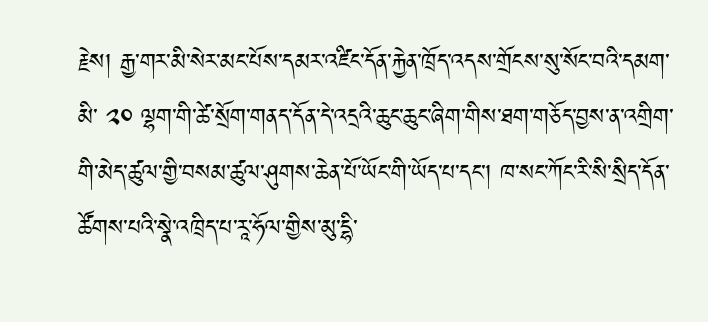རྗེས། རྒྱ་གར་མི་སེར་མང་པོས་དམར་འཛིང་དོན་རྐྱེན་ཁྲོད་འདས་གྲོངས་སུ་སོང་བའི་དམག་མི་ ༢༠ ལྷག་གི་ཚེ་སྲོག་གནད་དོན་དེ་འདྲའི་ཆུང་ཆུང་ཞིག་གིས་ཐག་གཅོད་བྱས་ན་འགྲིག་གི་མེད་ཚུལ་གྱི་བསམ་ཚུལ་ཤུགས་ཆེན་པོ་ཡོང་གི་ཡོད་པ་དང་། ཁ་སང་ཀོང་རི་སི་སྲིད་དོན་ཚོགས་པའི་སྣེ་འཁྲིད་པ་རཱ་ཧོལ་གྱིས་མུ་དྷི་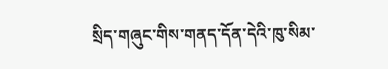སྲིད་གཞུང་གིས་གནད་དོན་དེའི་ཁུ་སིམ་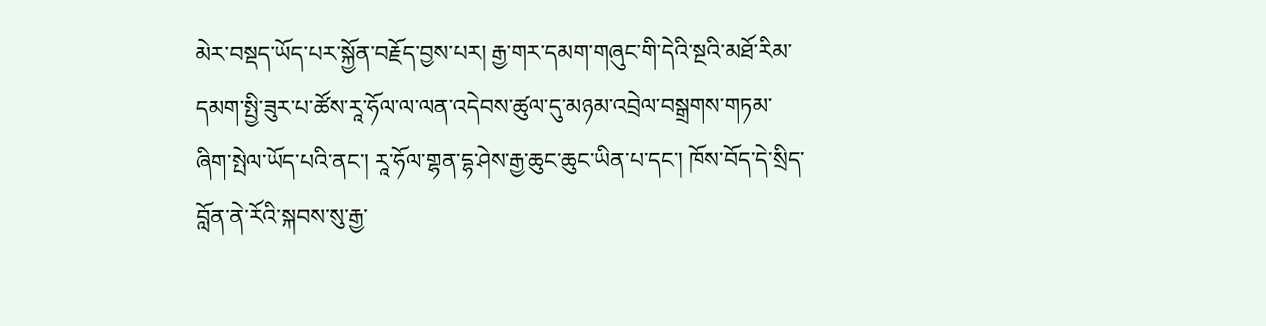མེར་བསྡད་ཡོད་པར་སྐྱོན་བརྗོད་བྱས་པར། རྒྱ་གར་དམག་གཞུང་གི་དེའི་སྔའི་མཐོ་རིམ་དམག་སྤྱི་ཟུར་པ་ཚོས་རཱ་ཧོལ་ལ་ལན་འདེབས་ཚུལ་དུ་མཉམ་འབྲེལ་བསྒྲགས་གཏམ་ཞིག་སྤེལ་ཡོད་པའི་ནང་། རཱ་ཧོལ་གྷན་དྷ་ཤེས་རྒྱ་ཆུང་ཆུང་ཡིན་པ་དང་། ཁོས་བོད་དེ་སྲིད་བློན་ནེ་རོའི་སྐབས་སུ་རྒྱ་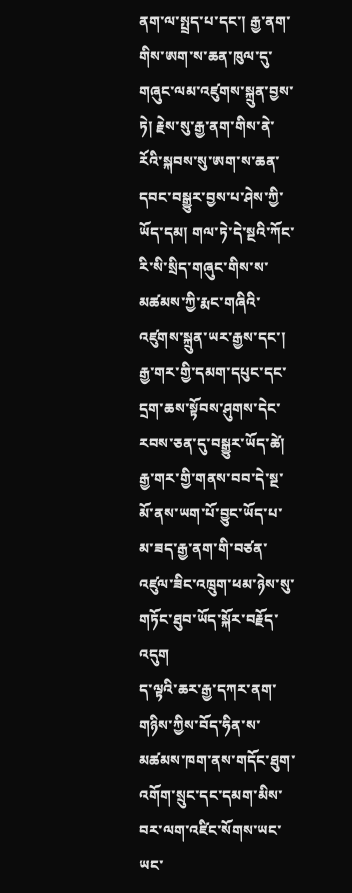ནག་ལ་སྤྲད་པ་དང་། རྒྱ་ནག་གིས་ཨག་ས་ཆན་ཁུལ་དུ་གཞུང་ལམ་འཛུགས་སྐྲུན་བྱས་ཏེ། རྗེས་སུ་རྒྱ་ནག་གིས་ནེ་རོའི་སྐབས་སུ་ཨག་ས་ཆན་དབང་བསྒྱུར་བྱས་པ་ཤེས་ཀྱི་ཡོད་དམ། གལ་ཏེ་དེ་སྔའི་ཀོང་རི་སི་སྲིད་གཞུང་གིས་ས་མཚམས་ཀྱི་རྨང་གཞིའི་འཛུགས་སྐྲུན་ཡར་རྒྱས་དང་། རྒྱ་གར་གྱི་དམག་དཔུང་དང་དྲག་ཆས་སྟོབས་ཤུགས་དེང་རབས་ཅན་དུ་བསྒྱུར་ཡོད་ཚེ། རྒྱ་གར་གྱི་གནས་བབ་དེ་སྔ་མོ་ནས་ཡག་པོ་བྱུང་ཡོད་པ་མ་ཟད་རྒྱ་ནག་གི་བཙན་འཛུལ་ཟིང་འཁྲུག་ཕམ་ཉེས་སུ་གཏོང་ཐུབ་ཡོད་སྐོར་བརྗོད་འདུག
ད་ལྟའི་ཆར་རྒྱ་དཀར་ནག་གཉིས་ཀྱིས་བོད་ཧིན་ས་མཚམས་ཁག་ནས་གདོང་ཐུག་འགོག་སྲུང་དང་དམག་མིས་བར་ལག་འཛིང་སོགས་ཡང་ཡང་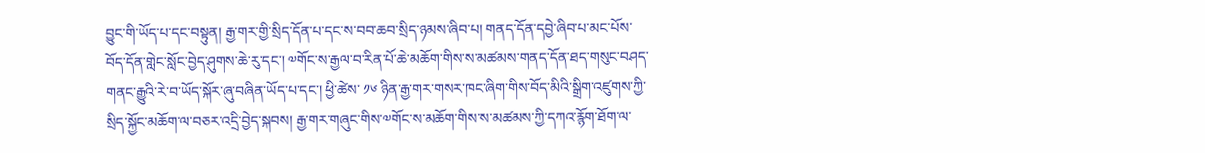བྱུང་གི་ཡོད་པ་དང་བསྟུན། རྒྱ་གར་གྱི་སྲིད་དོན་པ་དང་ས་བབ་ཆབ་སྲིད་ཉམས་ཞིབ་པ། གནད་དོན་དབྱེ་ཞིབ་པ་མང་པོས་བོད་དོན་གླེང་སློང་བྱེད་ཤུགས་ཆེ་རུ་དང་། ༧གོང་ས་རྒྱལ་བ་རིན་པོ་ཆེ་མཆོག་གིས་ས་མཚམས་གནད་དོན་ཐད་གསུང་བཤད་གནང་རྒྱུའི་རེ་བ་ཡོད་སྐོར་ཞུ་བཞིན་ཡོད་པ་དང་། ཕྱི་ཚེས་ ༡༦ ཉིན་རྒྱ་གར་གསར་ཁང་ཞིག་གིས་བོད་མིའི་སྒྲིག་འཛུགས་ཀྱི་སྲིད་སྐྱོང་མཆོག་ལ་བཅར་འདྲི་བྱེད་སྐབས། རྒྱ་གར་གཞུང་གིས་༧གོང་ས་མཆོག་གིས་ས་མཚམས་ཀྱི་དཀའ་རྙོག་ཐོག་ལ་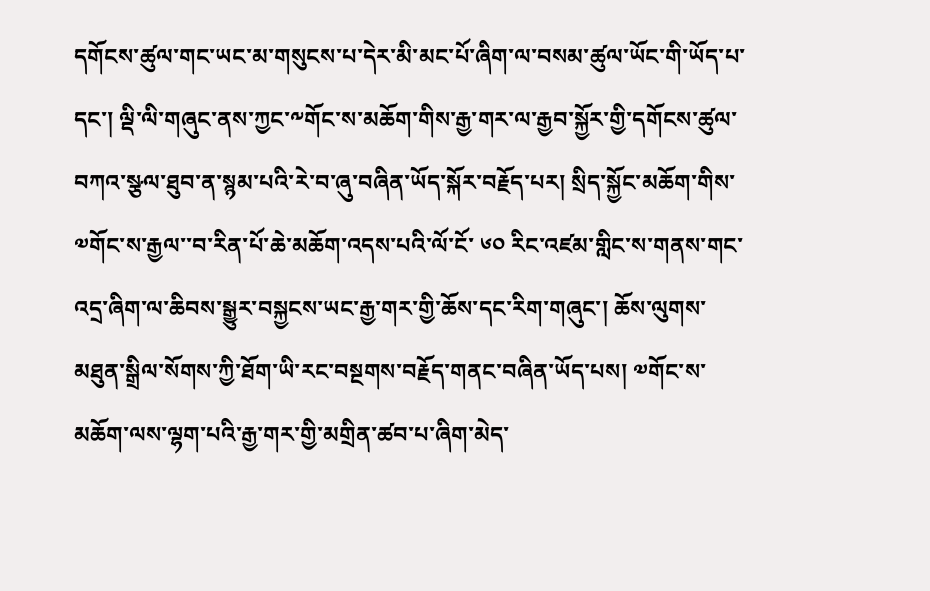དགོངས་ཚུལ་གང་ཡང་མ་གསུངས་པ་དེར་མི་མང་པོ་ཞིག་ལ་བསམ་ཚུལ་ཡོང་གི་ཡོད་པ་དང་། ལྡི་ལི་གཞུང་ནས་ཀྱང་༸གོང་ས་མཆོག་གིས་རྒྱ་གར་ལ་རྒྱབ་སྐྱོར་གྱི་དགོངས་ཚུལ་བཀའ་སྩལ་ཐུབ་ན་སྙམ་པའི་རེ་བ་ཞུ་བཞིན་ཡོད་སྐོར་བརྗོད་པར། སྲིད་སྐྱོང་མཆོག་གིས་༧གོང་ས་རྒྱལ་་བ་རིན་པོ་ཆེ་མཆོག་འདས་པའི་ལོ་ངོ་ ༦༠ རིང་འཛམ་གླིང་ས་གནས་གང་འདྲ་ཞིག་ལ་ཆིབས་སྒྱུར་བསྐྱངས་ཡང་རྒྱ་གར་གྱི་ཆོས་དང་རིག་གཞུང་། ཆོས་ལུགས་མཐུན་སྒྲིལ་སོགས་ཀྱི་ཐོག་ཡི་རང་བསྔགས་བརྗོད་གནང་བཞིན་ཡོད་པས། ༧གོང་ས་མཆོག་ལས་ལྷག་པའི་རྒྱ་གར་གྱི་མགྲིན་ཚབ་པ་ཞིག་མེད་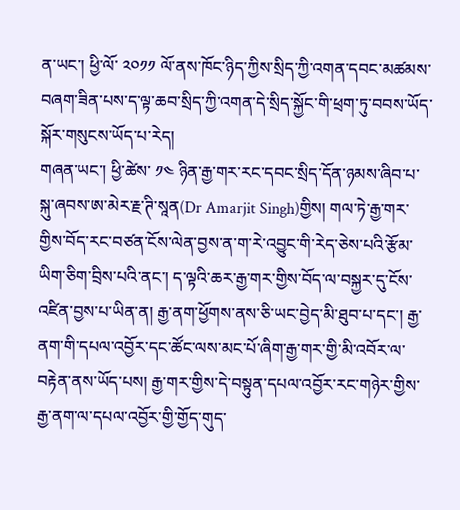ན་ཡང་། ཕྱི་ལོ་ ༢༠༡༡ ལོ་ནས་ཁོང་ཉིད་ཀྱིས་སྲིད་ཀྱི་འགན་དབང་མཚམས་བཞག་ཟིན་པས་ད་ལྟ་ཆབ་སྲིད་ཀྱི་འགན་དེ་སྲིད་སྐྱོང་གི་ཕྲག་ཏུ་བབས་ཡོད་སྐོར་གསུངས་ཡོད་པ་རེད།
གཞན་ཡང་། ཕྱི་ཚེས་ ༡༤ ཉིན་རྒྱ་གར་རང་དབང་སྲིད་དོན་ཉམས་ཞིབ་པ་སྐུ་ཞབས་ཨ་མེར་རྗ་ཊི་སཱན(Dr Amarjit Singh)གྱིས། གལ་ཏེ་རྒྱ་གར་གྱིས་བོད་རང་བཙན་ངོས་ལེན་བྱས་ན་ག་རེ་འབྱུང་གི་རེད་ཅེས་པའི་རྩོམ་ཡིག་ཅིག་བྲིས་པའི་ནང་། ད་ལྟའི་ཆར་རྒྱ་གར་གྱིས་བོད་ལ་བསྐྱར་དུ་ངོས་འཛིན་བྱས་པ་ཡིན་ན། རྒྱ་ནག་ཕྱོགས་ནས་ཅི་ཡང་བྱེད་མི་ཐུབ་པ་དང་། རྒྱ་ནག་གི་དཔལ་འབྱོར་དང་ཚོང་ལས་མང་པོ་ཞིག་རྒྱ་གར་གྱི་མི་འབོར་ལ་བརྟེན་ནས་ཡོད་པས། རྒྱ་གར་གྱིས་དེ་བསྟུན་དཔལ་འབྱོར་རང་གཉེར་གྱིས་རྒྱ་ནག་ལ་དཔལ་འབྱོར་གྱི་གྱོད་གུད་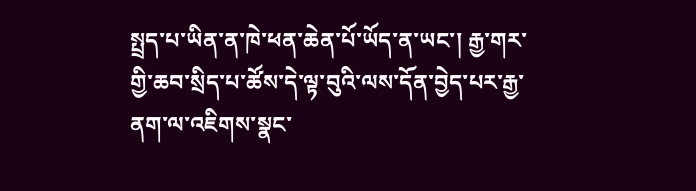སྤྲད་པ་ཡིན་ན་ཁེ་ཕན་ཆེན་པོ་ཡོད་ན་ཡང་། རྒྱ་གར་གྱི་ཆབ་སྲིད་པ་ཚོས་དེ་ལྟ་བུའི་ལས་དོན་བྱེད་པར་རྒྱ་ནག་ལ་འཇིགས་སྣང་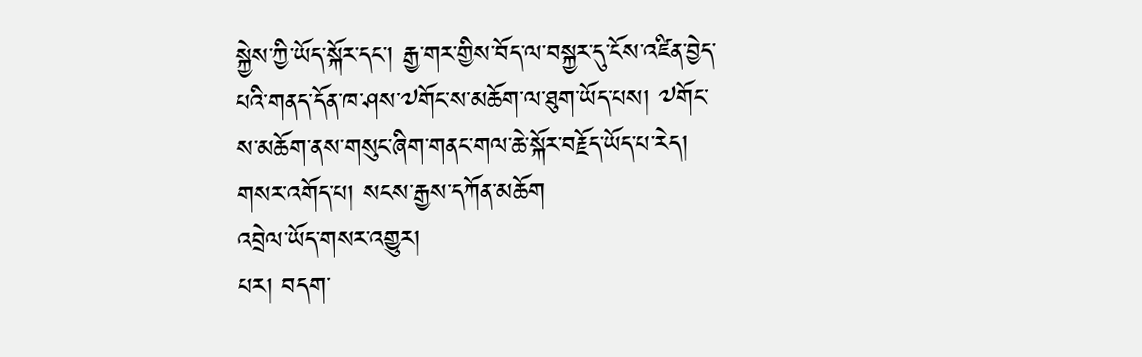སྐྱེས་ཀྱི་ཡོད་སྐོར་དང་། རྒྱ་གར་གྱིས་བོད་ལ་བསྐྱར་དུ་ངོས་འཛིན་བྱེད་པའི་གནད་དོན་ཁ་ཤས་༧གོང་ས་མཆོག་ལ་ཐུག་ཡོད་པས། ༧གོང་ས་མཆོག་ནས་གསུང་ཞིག་གནང་གལ་ཆེ་སྐོར་བརྗོད་ཡོད་པ་རེད།
གསར་འགོད་པ། སངས་རྒྱས་དཀོན་མཆོག
འབྲེལ་ཡོད་གསར་འགྱུར།
པར། བདག་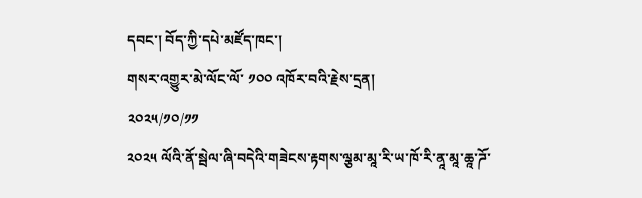དབང་། བོད་ཀྱི་དཔེ་མཛོད་ཁང་།
གསར་འགྱུར་མེ་ལོང་ལོ་ ༡༠༠ འཁོར་བའི་རྗེས་དྲན།
༢༠༢༥/༡༠/༡༡
༢༠༢༥ ལོའི་ནོ་སྦེལ་ཞི་བདེའི་གཟེངས་རྟགས་ལྕམ་མཱ་རི་ཡ་ཁོ་རི་ནཱ་མཱ་ཆཱ་ཌོ་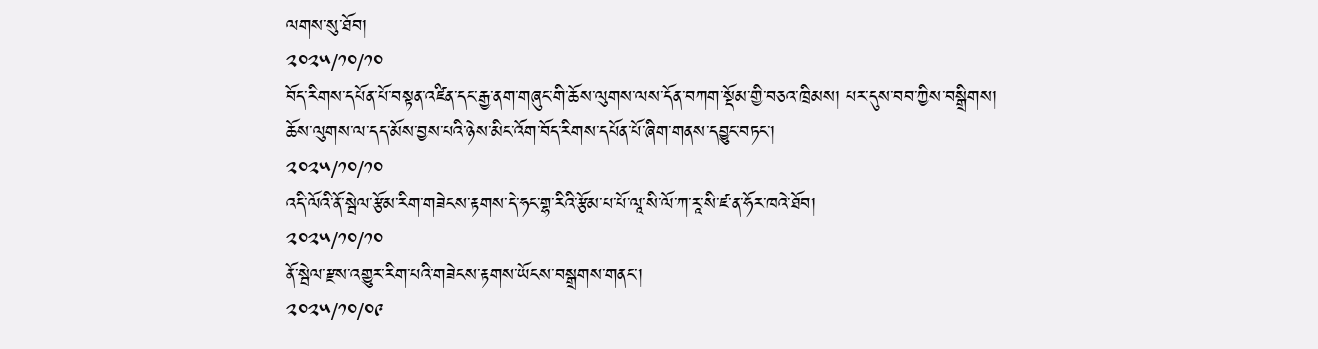ལགས་སུ་ཐོབ།
༢༠༢༥/༡༠/༡༠
བོད་རིགས་དཔོན་པོ་བསྟན་འཛིན་དང་རྒྱ་ནག་གཞུང་གི་ཆོས་ལུགས་ལས་དོན་བཀག་སྡོམ་གྱི་བཅའ་ཁྲིམས། པར་དུས་བབ་ཀྱིས་བསྒྲིགས།
ཆོས་ལུགས་ལ་དད་མོས་བྱས་པའི་ཉེས་མིང་འོག་བོད་རིགས་དཔོན་པོ་ཞིག་གནས་དབྱུང་བཏང་།
༢༠༢༥/༡༠/༡༠
འདི་ལོའི་ནོ་སྦེལ་རྩོམ་རིག་གཟེངས་རྟགས་དེ་ཧང་གྷ་རིའི་རྩོམ་པ་པོ་ལཱ་སི་ལོ་ཀ་རཱ་སི་ཛ་ན་ཧོར་ཁའེ་ཐོབ།
༢༠༢༥/༡༠/༡༠
ནོ་སྦེལ་རྫས་འགྱུར་རིག་པའི་གཟེངས་རྟགས་ཡོངས་བསྒྲགས་གནང་།
༢༠༢༥/༡༠/༠༩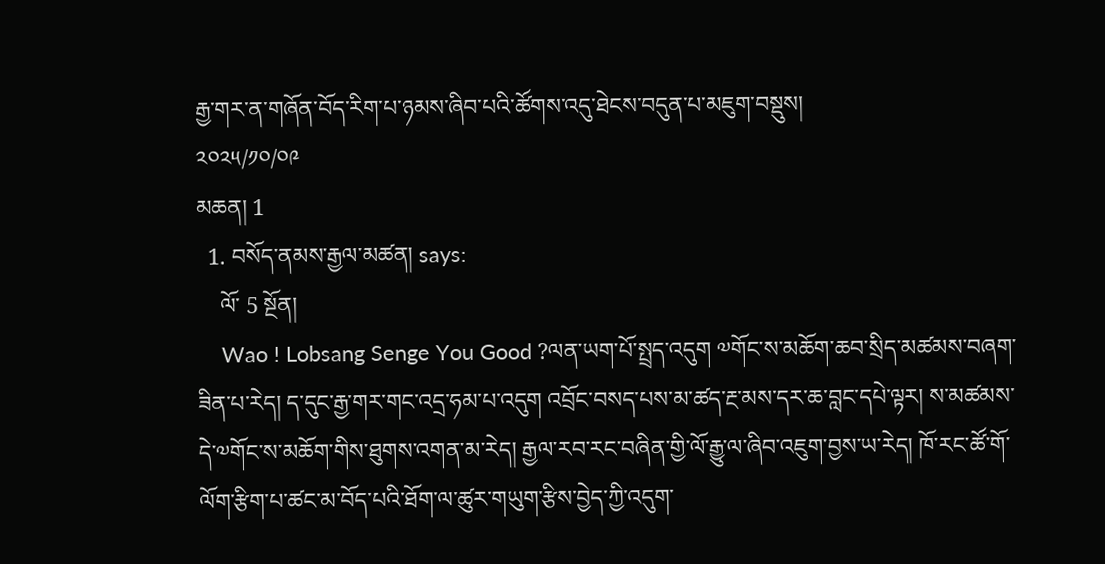རྒྱ་གར་ན་གཞོན་བོད་རིག་པ་ཉམས་ཞིབ་པའི་ཚོགས་འདུ་ཐེངས་བདུན་པ་མཇུག་བསྡུས།
༢༠༢༥/༡༠/༠༩
མཆན། 1
  1. བསོད་ནམས་རྒྱལ་མཚན། says:
    ལོ་ 5 སྔོན།
    Wao ! Lobsang Senge You Good ?ལན་ཡག་པོ་སྤྲད་འདུག ༧གོང་ས་མཆོག་ཆབ་སྲིད་མཚམས་བཞག་ཟིན་པ་རེད། ད་དུང་རྒྱ་གར་གང་འདྲ་ཧམ་པ་འདུག འབྲོང་བསད་པས་མ་ཚད་རྔ་མས་དར་ཆ་བླང་དཔེ་ལྟར། ས་མཚམས་དེ་༧གོང་ས་མཆོག་གིས་ཐུགས་འགན་མ་རེད། རྒྱལ་རབ་རང་བཞིན་གྱི་ལོ་རྒྱུ་ལ་ཞིབ་འཇུག་བྱས་ཡ་རེད། ཁོ་རང་ཚོ་གོ་ལོག་རྩིག་པ་ཚང་མ་བོད་པའི་ཐོག་ལ་ཚུར་གཡུག་རྩིས་བྱེད་ཀྱི་འདུག་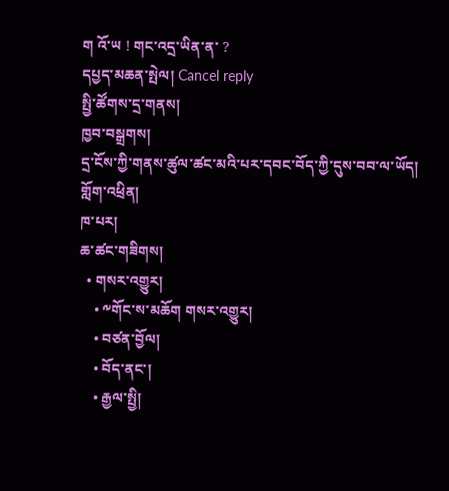ག འོ་ཡ ! གང་འདྲ་ཡིན་ན་ ?
དཔྱད་མཆན་སྤེལ། Cancel reply
སྤྱི་ཚོགས་དྲ་གནས།
ཁྱབ་བསྒྲགས།
དྲ་ངོས་ཀྱི་གནས་ཚུལ་ཚང་མའི་པར་དབང་བོད་ཀྱི་དུས་བབ་ལ་ཡོད།
གློག་འཕྲིན།
ཁ་པར།
ཆ་ཚང་གཟིགས།
  • གསར་འགྱུར།
    • ༸གོང་ས་མཆོག གསར་འགྱུར།
    • བཙན་བྱོལ།
    • བོད་ནང་།
    • རྒྱལ་སྤྱི།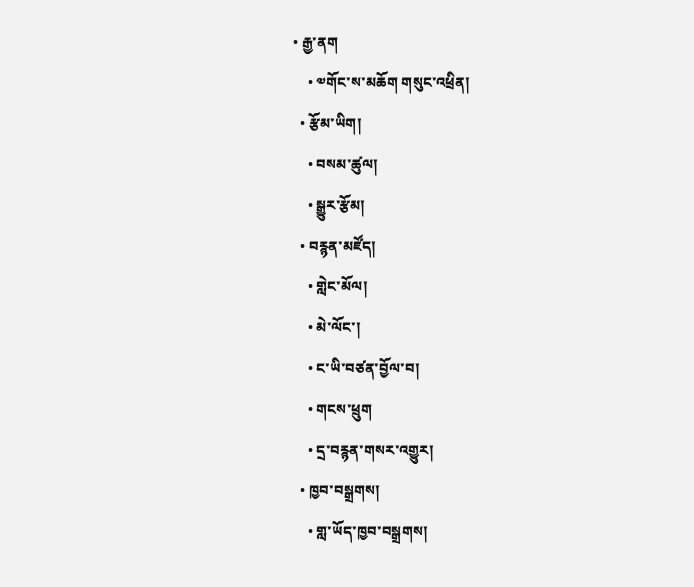• རྒྱ་ནག
    • ༧གོང་ས་མཆོག གསུང་འཕྲིན།
  • རྩོམ་ཡིག།
    • བསམ་ཚུལ།
    • སྒྱུར་རྩོམ།
  • བརྙན་མཛོད།
    • གླེང་མོལ།
    • མེ་ལོང་།
    • ང་ཡི་བཙན་བྱོལ་བ།
    • གངས་ཕྲུག
    • དྲ་བརྙན་གསར་འགྱུར།
  • ཁྱབ་བསྒྲགས།
    • གླ་ཡོད་ཁྱབ་བསྒྲགས།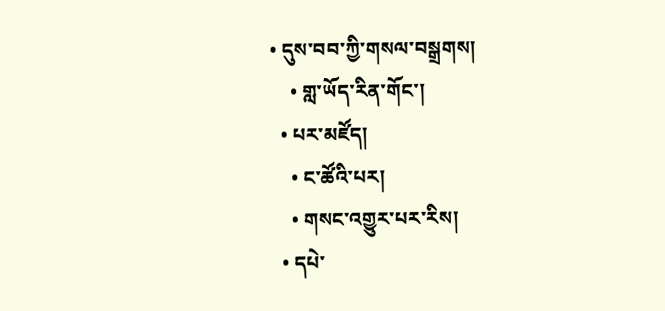• དུས་བབ་ཀྱི་གསལ་བསྒྲགས།
    • གླ་ཡོད་རིན་གོང་།
  • པར་མཛོད།
    • ང་ཚོའི་པར།
    • གསང་འགྱུར་པར་རིས།
  • དཔེ་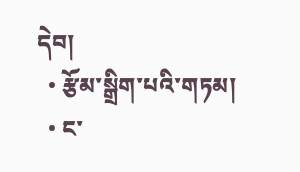དེབ།
  • རྩོམ་སྒྲིག་པའི་གཏམ།
  • ང་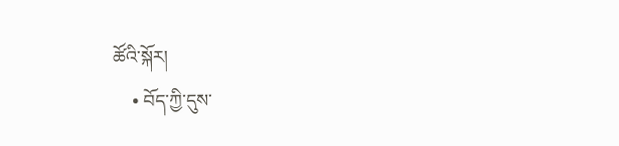ཚོའི་སྐོར།
    • བོད་ཀྱི་དུས་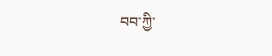བབ་ཀྱི་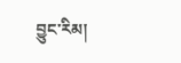བྱུང་རིམ།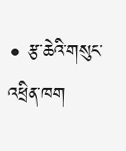• རྩ་ཆེའི་གསུང་འཕྲིན་ཁག